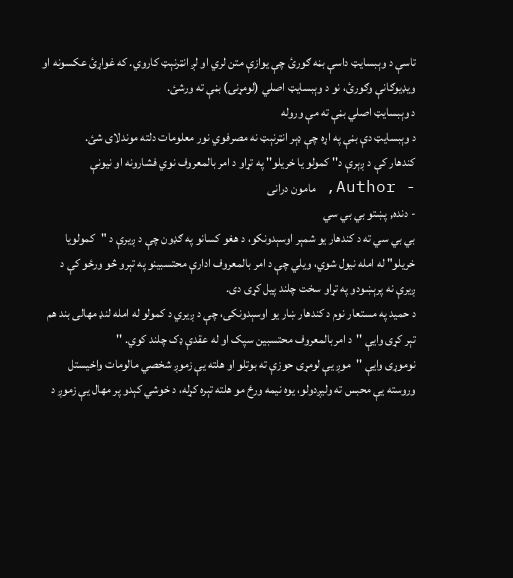تاسې د وېبسایټ داسې بڼه ګورئ چې یوازې متن لري او لږ انټرنېټ کاروي. که غواړئ عکسونه او ویډیوګانې وګورئ، نو د وېبسایټ اصلي (لومړنۍ) بڼې ته ورشئ.
د وېبسایټ اصلي بڼې ته مې وروله
د وېبسایټ دې بڼې په اړه چې ډېر انټرنېټ نه مصرفوي نور معلومات دلته موندلای شئ.
کندهار کې د ږېرې د'' کمولو یا خریلو'' په تړاو د امر بالمعروف نوي فشارونه او نیونې
- Author, مامون درانی
- دنده, پښتو بي بي سي
بي بي سي ته د کندهار یو شمېر اوسېدونکو، د هغو کسانو په ګډون چې د ږیرې د "کمولویا خریلو" له امله نیول شوي، ویلي چې د امر بالمعروف ادارې محتسبینو په تېرو څو ورځو کې د ږیرې نه پرېښودو په تړاو سخت چلند پیل کړی دی.
د حمید په مستعار نوم د کندهار ښار یو اوسېدونکی، چې د ږیري د کمولو له امله لنډ مهالی بند هم تېر کړی وایې ''د امربالمعروف محتسبین سپک او له عقدې ډک چلند کوي. ''
نوموړی وایې ''موږ یې لومړی حوزې ته بوتلو او هلته یې زموږ شخصي مالومات واخیستل وروسته یې محبس ته ولیږدولو، یوه نیمه ورځ مو هلته تېره کړله، د خوشي کېدو پر مهال یې زموږ د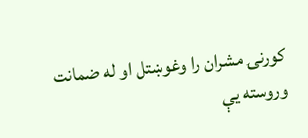کورنۍ مشران را وغوښتل او له ضمانت وروسته یې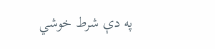په دې شرط خوشي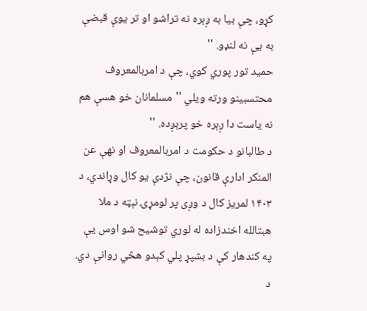کړو، چې بیا به ږېره نه تراشو او تر یوې قبضې به یې نه لنډو. ''
حمید تور پوري کوي، چې د امربالمعروف محتسبینو ورته ویلي ''مسلمانان خو هسې هم نه یاست دا ږېره خو پرېږده. ''
د طالبانو د حکومت د امربالمعروف او نهې عن المنکر ادارې قانون، چې نژدې یو کال وړاندي، د ۱۴۰۳ لمریز کال د وږی پر لومړۍ نېټه د ملا هبتالله اخندزاده له لوري توشیح شو اوس یې په کندهار کې د بشپړ پلي کېدو هڅي روانې دي.
د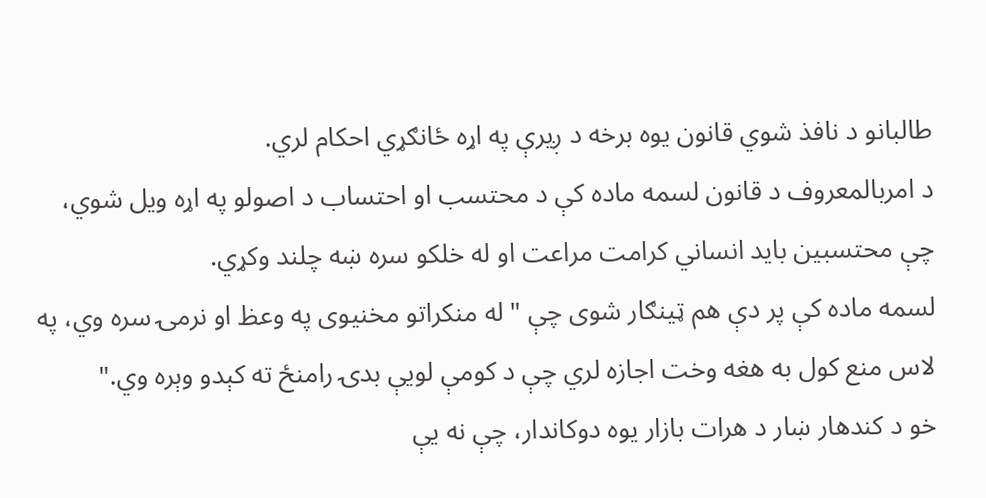طالبانو د نافذ شوي قانون یوه برخه د ږیرې په اړه ځانګړي احکام لري.
د امربالمعروف د قانون لسمه ماده کې د محتسب او احتساب د اصولو په اړه ویل شوي، چې محتسبین باید انساني کرامت مراعت او له خلکو سره ښه چلند وکړي.
لسمه ماده کې پر دې هم ټینګار شوی چې "له منکراتو مخنیوی په وعظ او نرمۍ سره وي، په لاس منع کول به هغه وخت اجازه لري چې د کومې لویې بدۍ رامنځ ته کېدو وېره وي."
خو د کندهار ښار د هرات بازار یوه دوکاندار، چې نه یې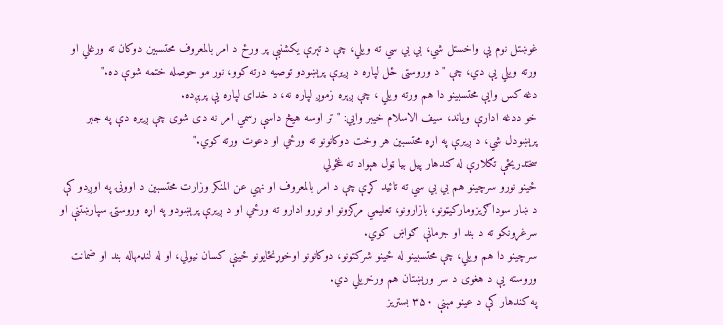غوښتل نوم یې واخستل شي، بي بي سي ته ویلي، چې د تېرې یکشنبې پر ورځ د امر بالمعروف محتسبین دوکان ته ورغلي او ورته ویلي یې دي، چې "د وروستی ځل لپاره د ږیرې پرېښودو توصیه درته کوو، نور مو حوصله ختمه شوې ده."
دغه کس وایې محتسبینو دا هم ورته ویلي ، چې ږېره زموږ لپاره نه، د خدای لپاره یې پرېږده.
خو ددغه ادارې ویاند، سیف الاسلام خیبر وايي: "تر اوسه هیڅ داسې رسمي امر نه دی شوی چې ږیره دې په جبر پرېښودل شي، د ږیرې په اړه محتسبین هر وخت دوکانونو ته ورځي او دعوت ورته کوي."
سختدریځې تګلارې له کندهار پیل بیا ټول هېواد ته غځولي
ځینو نورو سرچینو هم بي بي سي ته تائید کړې چې د امر بالمعروف او نهي عن المنکر وزارت محتسبین د اوونۍ په اوږدو کې د ښار سوداګریزومارکیټونو، بازارونو، تعلیمي مرکزونو او نورو ادارو ته ورځي او د ږیرې پرېښودو په اړه وروستۍ سپارښتنې او سرغړونکو ته د بند او جرمانې ګواښ کوي.
سرچینو دا هم ویلي، چې محتسبینو له ځینو شرکتونو، دوکانونو اوخوړنځایونو ځینې کسان نیولي، او له لنډمهاله بند او ضمانت وروسته یې د هغوی د سر ورېښتان هم ورخریلي دي.
په کندهار کې د عینو مېنې ۳۵۰ بستریز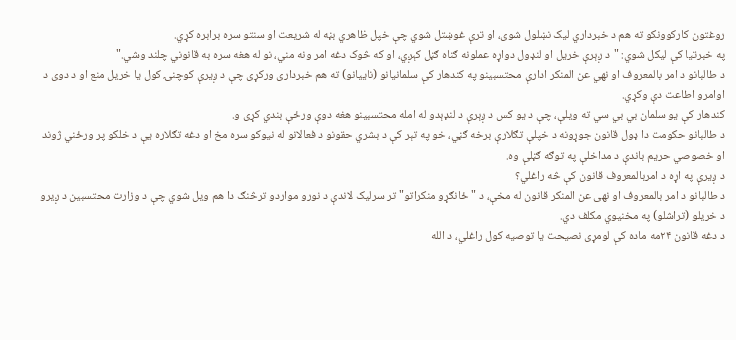روغتون کارکوونکو ته هم د خبرداري لیک نښلول شوی، او ترې غوښتل شوي چې خپل ظاهري بڼه له شریعت او سنتو سره برابره کړي.
په خبرتیا کې لیکل شوي: "د ږېرې خریل او لنډول دواړه عملونه ګناه ګڼل کېږي، او که څوک دغه امر ونه مني، نو له هغه سره به قانوني چلند وشي."
د طالبانو د امر بالمعروف او نهي عن المنکر ادارې محتسبینو په کندهار کې سلمانيانو (ناييانو) ته هم خبرداری ورکړی چې د ږيرې کوچنۍ کول يا خريل منع او د دوی د اوامرو اطاعت دې وکړي.
کندهار کې یو سلمان بي بي سي ته ویلې، چې د یو کس د ږېرې د لنډېدو له امله محتسبینو هغه دوې ورځې بندي کړی و.
د طالبانو حکومت دا ډول قانون جوړونه د خپلې تګلارې برخه ګڼي، خو په تېر کې د بشري حقونو د فعالانو له نیوکو سره مخ او دغه تګلاره یې د خلکو پر ورځني ژوند او خصوصي حريم باندې د مداخلې په توګه ګڼلې وه.
د ږیرې په اړه د امربالمعروف قانون کې څه راغلي؟
د طالبانو د امر بالمعروف او نهی عن المنکر قانون له مخې، د "ځانګړو منکراتو" تر سرلیک لاندې د نورو مواردو ترڅنګ دا هم ویل شوي چې د وزارت محتسبین د ږیرو د خریلو (تراشلو) په مخنیوي مکلف دي.
د دغه قانون ۲۴مه ماده کې لومړی نصیحت یا توصیه کول راغلي، د الله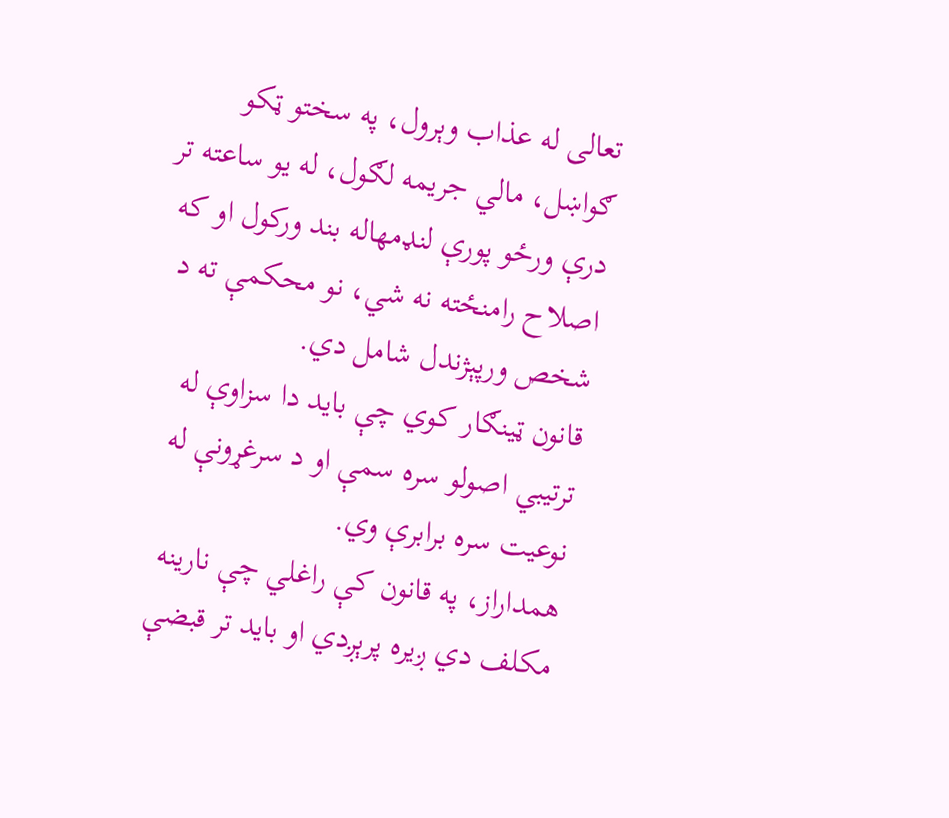تعالی له عذاب وېرول، په سختو ټکو ګواښل، مالي جریمه لګول، له یو ساعته تر درې ورځو پورې لنډمهاله بند ورکول او که اصلاح رامنځته نه شي، نو محکمې ته د شخص ورپېژندل شامل دي.
قانون ټینګار کوي چې باید دا سزاوې له ترتیبي اصولو سره سمې او د سرغړونې له نوعیت سره برابرې وي.
همداراز، په قانون کې راغلي چې نارینه مکلف دي ږیره پرېږدي او باید تر قبضې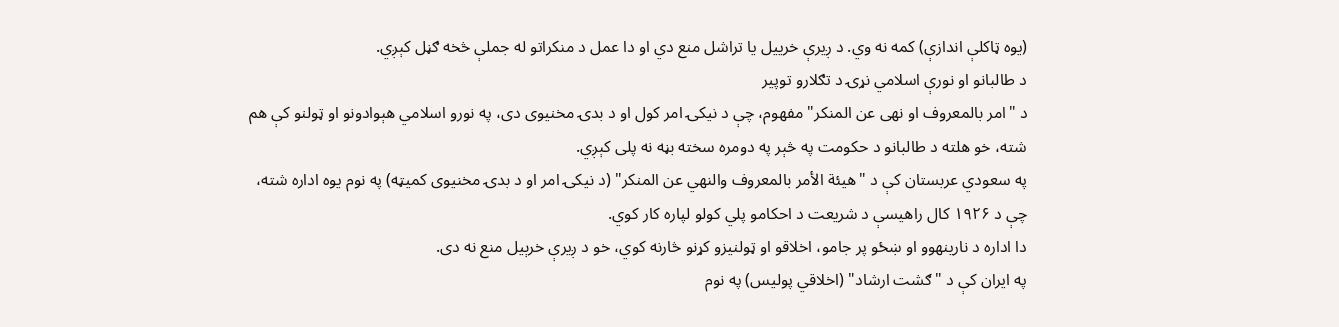(یوه ټاکلې اندازې) کمه نه وي. د ږیرې خرییل یا تراشل منع دي او دا عمل د منکراتو له جملې څخه ګڼل کېږي.
د طالبانو او نورې اسلامي نړۍ د تګلارو توپیر
د "امر بالمعروف او نهی عن المنکر" مفهوم، چې د نیکۍ امر کول او د بدۍ مخنیوی دی، په نورو اسلامي هېوادونو او ټولنو کې هم شته، خو هلته د طالبانو د حکومت په څېر په دومره سخته بڼه نه پلی کېږي.
په سعودي عربستان کې د "هيئة الأمر بالمعروف والنهي عن المنكر" (د نیکۍ امر او د بدۍ مخنیوی کمیټه) په نوم یوه اداره شته، چې د ۱۹۲۶ کال راهیسې د شریعت د احکامو پلي کولو لپاره کار کوي.
دا اداره د نارینهوو او ښځو پر جامو، اخلاقو او ټولنیزو کړنو څارنه کوي، خو د ږیرې خرېیل منع نه دی.
په ایران کې د "ګشت ارشاد" (اخلاقي پولیس) په نوم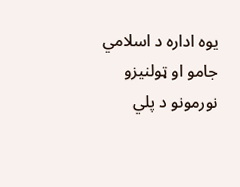یوه اداره د اسلامي جامو او ټولنیزو نورمونو د پلي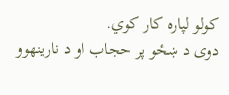کولو لپاره کار کوي.
دوی د ښځو پر حجاب او د نارینهوو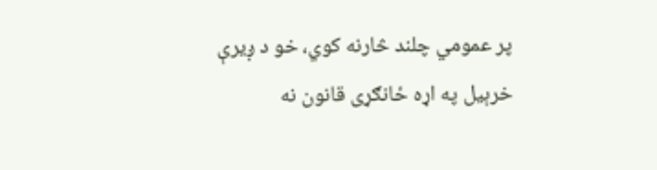پر عمومي چلند څارنه کوي، خو د ږیرې خرېیل په اړه ځانګړی قانون نه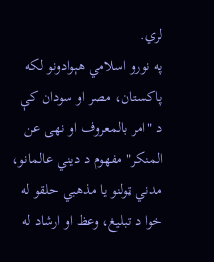لري.
په نورو اسلامي هېوادونو لکه پاکستان، مصر او سودان کې د "امر بالمعروف او نهی عن المنکر" مفهوم د دیني عالمانو، مدني ټولنو یا مذهبي حلقو له خوا د تبلیغ، وعظ او ارشاد له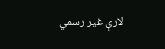لارې غیر رسمي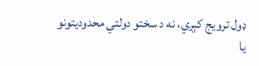ډول ترویج کېږي، نه د سختو دولتي محدودیتونو یا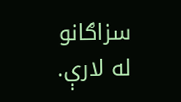سزاګانو له لارې.